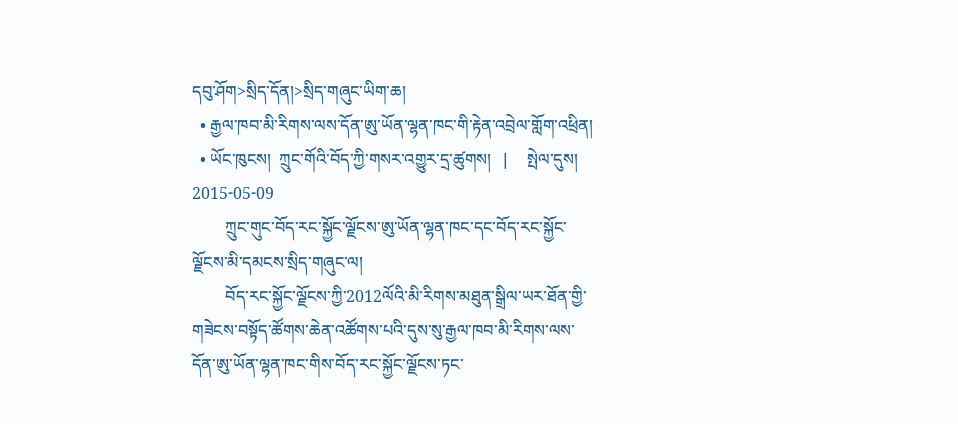དབུ་ཤོག>སྲིད་དོན།>སྲིད་གཞུང་ཡིག་ཆ།
  • རྒྱལ་ཁབ་མི་རིགས་ལས་དོན་ཨུ་ཡོན་ལྷན་ཁང་གི་རྟེན་འབྲེལ་གློག་འཕྲིན།
  • ཡོང་ཁུངས།  ཀྲུང་གོའི་བོད་ཀྱི་གསར་འགྱུར་དྲ་ཚུགས།   |     སྤེལ་དུས།  2015-05-09
        ཀྲུང་གུང་བོད་རང་སྐྱོང་ལྗོངས་ཨུ་ཡོན་ལྷན་ཁང་དང་བོད་རང་སྐྱོང་ལྗོངས་མི་དམངས་སྲིད་གཞུང་ལ།
        བོད་རང་སྐྱོང་ལྗོངས་ཀྱི་2012ལོའི་མི་རིགས་མཐུན་སྒྲིལ་ཡར་ཐོན་གྱི་གཟེངས་བསྟོད་ཚོགས་ཆེན་འཚོགས་པའི་དུས་སུ་རྒྱལ་ཁབ་མི་རིགས་ལས་དོན་ཨུ་ཡོན་ལྷན་ཁང་གིས་བོད་རང་སྐྱོང་ལྗོངས་ཏང་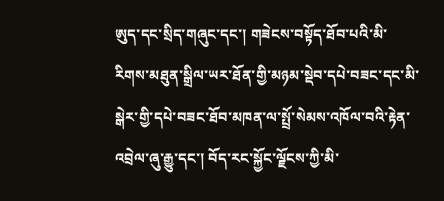ཨུད་དང་སྲིད་གཞུང་དང་། གཟེངས་བསྟོད་ཐོབ་པའི་མི་རིགས་མཐུན་སྒྲིལ་ཡར་ཐོན་གྱི་མཉམ་སྡེབ་དཔེ་བཟང་དང་མི་སྒེར་གྱི་དཔེ་བཟང་ཐོབ་མཁན་ལ་སྤྲོ་སེམས་འཁོལ་བའི་རྟེན་འབྲེལ་ཞུ་རྒྱུ་དང་། བོད་རང་སྐྱོང་ལྗོངས་ཀྱི་མི་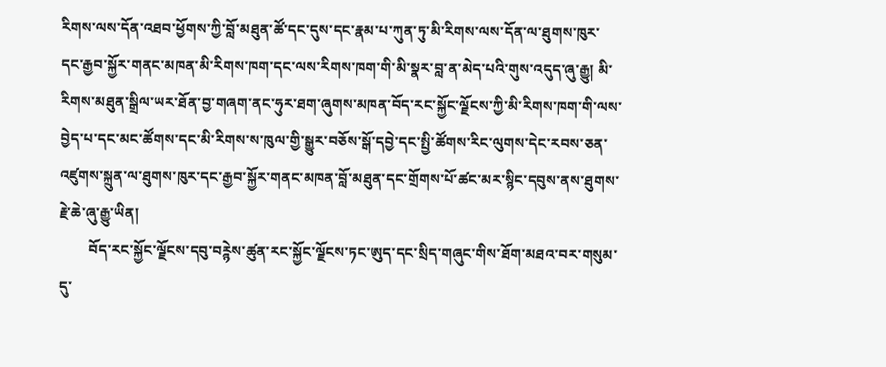རིགས་ལས་དོན་འཐབ་ཕྱོགས་ཀྱི་བློ་མཐུན་ཚོ་དང་དུས་དང་རྣམ་པ་ཀུན་ཏུ་མི་རིགས་ལས་དོན་ལ་ཐུགས་ཁུར་དང་རྒྱབ་སྐྱོར་གནང་མཁན་མི་རིགས་ཁག་དང་ལས་རིགས་ཁག་གི་མི་སྣར་བླ་ན་མེད་པའི་གུས་འདུད་ཞུ་རྒྱུ། མི་རིགས་མཐུན་སྒྲིལ་ཡར་ཐོན་བྱ་གཞག་ནང་ཧུར་ཐག་ཞུགས་མཁན་བོད་རང་སྐྱོང་ལྗོངས་ཀྱི་མི་རིགས་ཁག་གི་ལས་བྱེད་པ་དང་མང་ཚོགས་དང་མི་རིགས་ས་ཁུལ་གྱི་སྒྱུར་བཅོས་སྒོ་དབྱེ་དང་སྤྱི་ཚོགས་རིང་ལུགས་དེང་རབས་ཅན་འཛུགས་སྐྲུན་ལ་ཐུགས་ཁུར་དང་རྒྱབ་སྐྱོར་གནང་མཁན་བློ་མཐུན་དང་གྲོགས་པོ་ཚང་མར་སྙིང་དབུས་ནས་ཐུགས་རྗེ་ཆེ་ཞུ་རྒྱུ་ཡིན།
        བོད་རང་སྐྱོང་ལྗོངས་དབུ་བཪྙེས་ཚུན་རང་སྐྱོང་ལྗོངས་ཏང་ཨུད་དང་སྲིད་གཞུང་གིས་ཐོག་མཐའ་བར་གསུམ་དུ་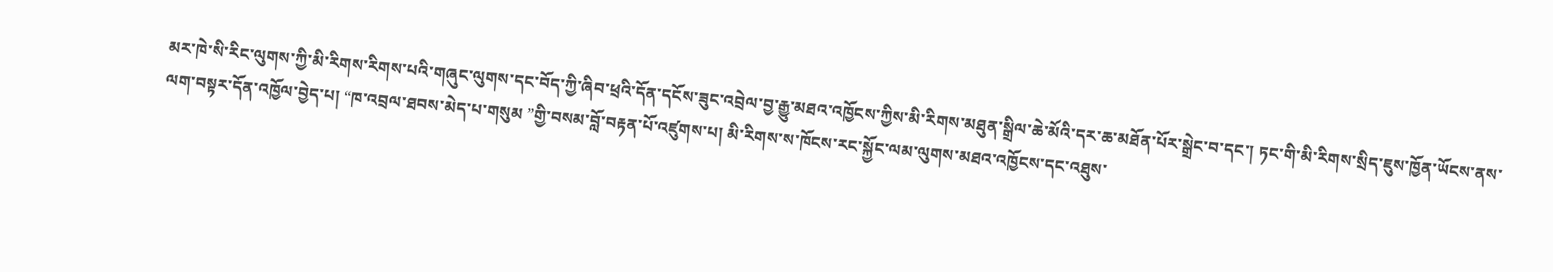མར་ཁེ་སི་རིང་ལུགས་ཀྱི་མི་རིགས་རིགས་པའི་གཞུང་ལུགས་དང་བོད་ཀྱི་ཞིབ་ཕྲའི་དོན་དངོས་ཟུང་འབྲེལ་བྱ་རྒྱུ་མཐའ་འཁྱོངས་ཀྱིས་མི་རིགས་མཐུན་སྒྲིལ་ཆེ་མོའི་དར་ཆ་མཐོན་པོར་སྒྲེང་བ་དང་། ཏང་གི་མི་རིགས་སྲིད་ཇུས་ཁྱོན་ཡོངས་ནས་ལག་བསྟར་དོན་འཁྱོལ་བྱེད་པ། “ཁ་འབྲལ་ཐབས་མེད་པ་གསུམ ”གྱི་བསམ་བློ་བརྟན་པོ་འཛུགས་པ། མི་རིགས་ས་ཁོངས་རང་སྐྱོང་ལམ་ལུགས་མཐའ་འཁྱོངས་དང་འཐུས་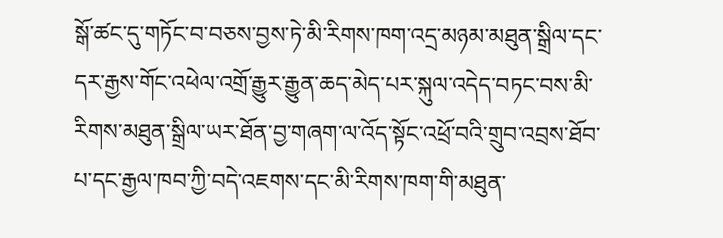སྒོ་ཚང་དུ་གཏོང་བ་བཅས་བྱས་ཏེ་མི་རིགས་ཁག་འདྲ་མཉམ་མཐུན་སྒྲིལ་དང་དར་རྒྱས་གོང་འཕེལ་འགྲོ་རྒྱུར་རྒྱུན་ཆད་མེད་པར་སྐུལ་འདེད་བཏང་བས་མི་རིགས་མཐུན་སྒྲིལ་ཡར་ཐོན་བྱ་གཞག་ལ་འོད་སྟོང་འཕྲོ་བའི་གྲུབ་འབྲས་ཐོབ་པ་དང་རྒྱལ་ཁབ་ཀྱི་བདེ་འཇགས་དང་མི་རིགས་ཁག་གི་མཐུན་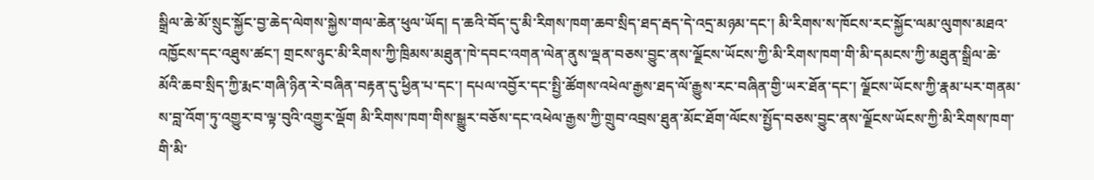སྒྲིལ་ཆེ་མོ་སྲུང་སྐྱོང་བྱ་ཆེད་ལེགས་སྐྱེས་གལ་ཆེན་ཕུལ་ཡོད། ད་ཆའི་བོད་དུ་མི་རིགས་ཁག་ཆབ་སྲིད་ཐད་རྦད་དེ་འདྲ་མཉམ་དང་། མི་རིགས་ས་ཁོངས་རང་སྐྱོང་ལམ་ལུགས་མཐའ་འཁྱོངས་དང་འཐུས་ཚང་། གྲངས་ཉུང་མི་རིགས་ཀྱི་ཁྲིམས་མཐུན་ཁེ་དབང་འགན་ལེན་ནུས་ལྡན་བཅས་བྱུང་ནས་ལྗོངས་ཡོངས་ཀྱི་མི་རིགས་ཁག་གི་མི་དམངས་ཀྱི་མཐུན་སྒྲིལ་ཆེ་མོའི་ཆབ་སྲིད་ཀྱི་རྨང་གཞི་ཉིན་རེ་བཞིན་བརྟན་དུ་ཕྱིན་པ་དང་། དཔལ་འབྱོར་དང་སྤྱི་ཚོགས་འཕེལ་རྒྱས་ཐད་ལོ་རྒྱུས་རང་བཞིན་གྱི་ཡར་ཐོན་དང་། ལྗོངས་ཡོངས་ཀྱི་རྣམ་པར་གནམ་ས་བླ་འོག་ཏུ་འགྱུར་བ་ལྟ་བུའི་འགྱུར་ལྡོག མི་རིགས་ཁག་གིས་སྒྱུར་བཅོས་དང་འཕེལ་རྒྱས་ཀྱི་གྲུབ་འབྲས་ཐུན་མོང་ཐོག་ལོངས་སྤྱོད་བཅས་བྱུང་ནས་ལྗོངས་ཡོངས་ཀྱི་མི་རིགས་ཁག་གི་མི་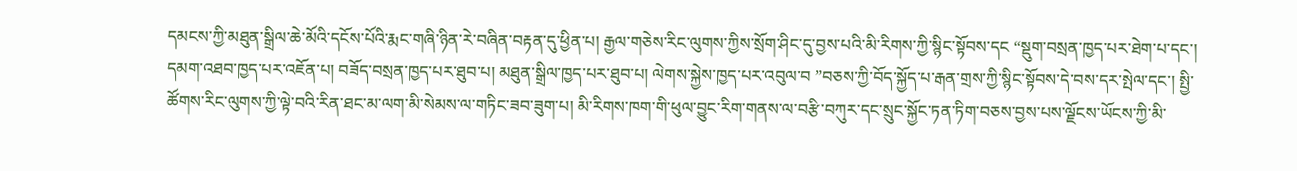དམངས་ཀྱི་མཐུན་སྒྲིལ་ཆེ་མོའི་དངོས་པོའི་རྨང་གཞི་ཉིན་རེ་བཞིན་བརྟན་དུ་ཕྱིན་པ། རྒྱལ་གཅེས་རིང་ལུགས་ཀྱིས་སྲོག་ཤིང་དུ་བྱས་པའི་མི་རིགས་ཀྱི་སྙིང་སྟོབས་དང “སྡུག་བསྲན་ཁྱད་པར་ཐེག་པ་དང་། དམག་འཐབ་ཁྱད་པར་འཇོན་པ། བཟོད་བསྲན་ཁྱད་པར་ཐུབ་པ། མཐུན་སྒྲིལ་ཁྱད་པར་ཐུབ་པ། ལེགས་སྐྱེས་ཁྱད་པར་འབུལ་བ ”བཅས་ཀྱི་བོད་སྐྱོད་པ་རྒན་གྲས་ཀྱི་སྙིང་སྟོབས་དེ་བས་དར་སྤེལ་དང་། སྤྱི་ཚོགས་རིང་ལུགས་ཀྱི་ལྟེ་བའི་རིན་ཐང་མ་ལག་མི་སེམས་ལ་གཏིང་ཟབ་ཟུག་པ། མི་རིགས་ཁག་གི་ཕུལ་བྱུང་རིག་གནས་ལ་བརྩི་བཀུར་དང་སྲུང་སྐྱོང་ཏན་ཏིག་བཅས་བྱས་པས་ལྗོངས་ཡོངས་ཀྱི་མི་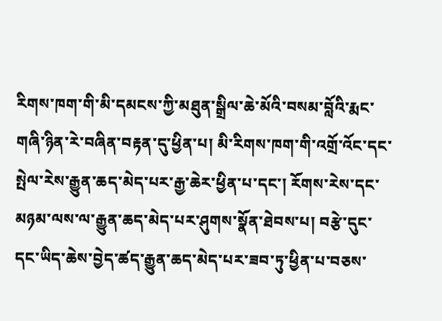རིགས་ཁག་གི་མི་དམངས་ཀྱི་མཐུན་སྒྲིལ་ཆེ་མོའི་བསམ་བློའི་རྨང་གཞི་ཉིན་རེ་བཞིན་བརྟན་དུ་ཕྱིན་པ། མི་རིགས་ཁག་གི་འགྲོ་འོང་དང་སྤེལ་རེས་རྒྱུན་ཆད་མེད་པར་རྒྱ་ཆེར་ཕྱིན་པ་དང་། རོགས་རེས་དང་མཉམ་ལས་ལ་རྒྱུན་ཆད་མེད་པར་ཤུགས་སྣོན་ཐེབས་པ། བརྩེ་དུང་དང་ཡིད་ཆེས་བྱེད་ཚད་རྒྱུན་ཆད་མེད་པར་ཟབ་ཏུ་ཕྱིན་པ་བཅས་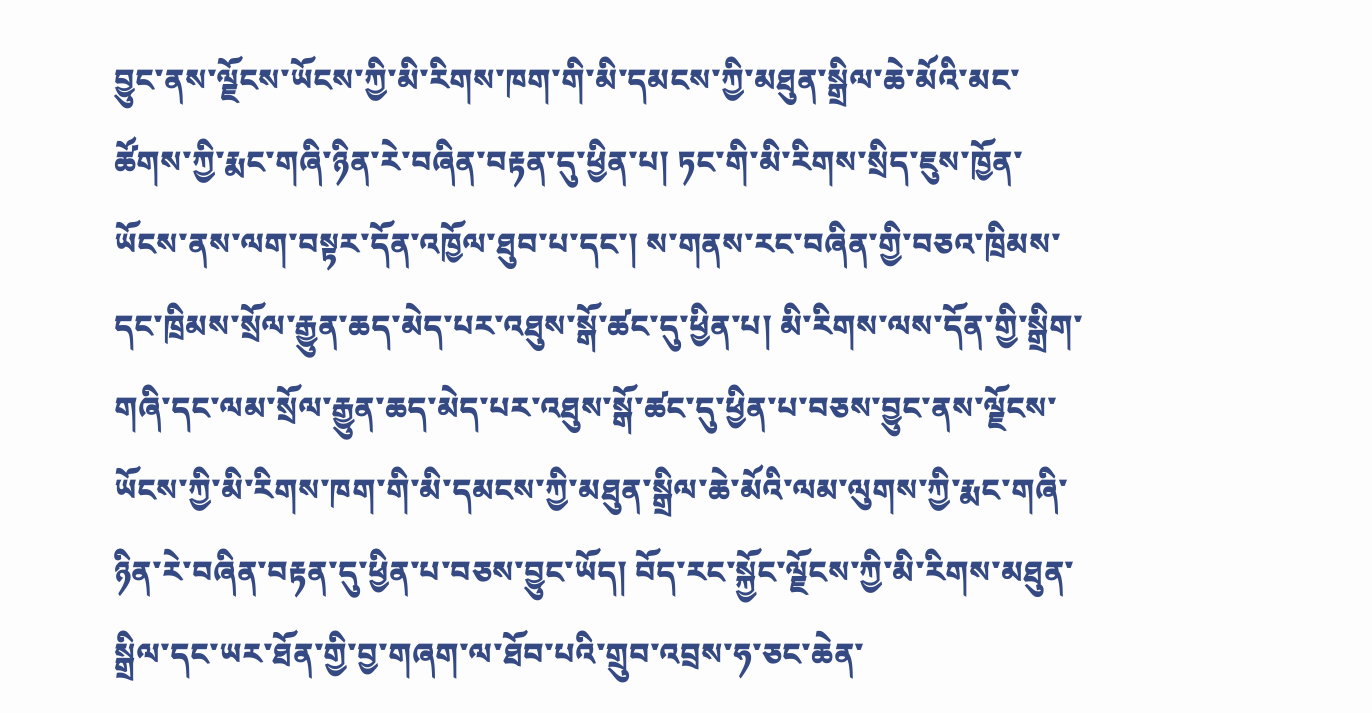བྱུང་ནས་ལྗོངས་ཡོངས་ཀྱི་མི་རིགས་ཁག་གི་མི་དམངས་ཀྱི་མཐུན་སྒྲིལ་ཆེ་མོའི་མང་ཚོགས་ཀྱི་རྨང་གཞི་ཉིན་རེ་བཞིན་བརྟན་དུ་ཕྱིན་པ། ཏང་གི་མི་རིགས་སྲིད་ཇུས་ཁྱོན་ཡོངས་ནས་ལག་བསྟར་དོན་འཁྱོལ་ཐུབ་པ་དང་། ས་གནས་རང་བཞིན་གྱི་བཅའ་ཁྲིམས་དང་ཁྲིམས་སྲོལ་རྒྱུན་ཆད་མེད་པར་འཐུས་སྒོ་ཚང་དུ་ཕྱིན་པ། མི་རིགས་ལས་དོན་གྱི་སྒྲིག་གཞི་དང་ལམ་སྲོལ་རྒྱུན་ཆད་མེད་པར་འཐུས་སྒོ་ཚང་དུ་ཕྱིན་པ་བཅས་བྱུང་ནས་ལྗོངས་ཡོངས་ཀྱི་མི་རིགས་ཁག་གི་མི་དམངས་ཀྱི་མཐུན་སྒྲིལ་ཆེ་མོའི་ལམ་ལུགས་ཀྱི་རྨང་གཞི་ཉིན་རེ་བཞིན་བརྟན་དུ་ཕྱིན་པ་བཅས་བྱུང་ཡོད། བོད་རང་སྐྱོང་ལྗོངས་ཀྱི་མི་རིགས་མཐུན་སྒྲིལ་དང་ཡར་ཐོན་གྱི་བྱ་གཞག་ལ་ཐོབ་པའི་གྲུབ་འབྲས་ཧ་ཅང་ཆེན་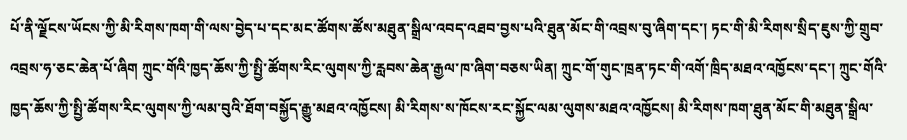པོ་ནི་ལྗོངས་ཡོངས་ཀྱི་མི་རིགས་ཁག་གི་ལས་བྱེད་པ་དང་མང་ཚོགས་ཚོས་མཐུན་སྒྲིལ་འབད་འཐབ་བྱས་པའི་ཐུན་མོང་གི་འབྲས་བུ་ཞིག་དང་། ཏང་གི་མི་རིགས་སྲིད་ཇུས་ཀྱི་གྲུབ་འབྲས་ཧ་ཅང་ཆེན་པོ་ཞིག ཀྲུང་གོའི་ཁྱད་ཆོས་ཀྱི་སྤྱི་ཚོགས་རིང་ལུགས་ཀྱི་རླབས་ཆེན་རྒྱལ་ཁ་ཞིག་བཅས་ཡིན། ཀྲུང་གོ་གུང་ཁྲན་ཏང་གི་འགོ་ཁྲིད་མཐའ་འཁྱོངས་དང་། ཀྲུང་གོའི་ཁྱད་ཆོས་ཀྱི་སྤྱི་ཚོགས་རིང་ལུགས་ཀྱི་ལམ་བུའི་ཐོག་བསྐྱོད་རྒྱུ་མཐའ་འཁྱོངས། མི་རིགས་ས་ཁོངས་རང་སྐྱོང་ལམ་ལུགས་མཐའ་འཁྱོངས། མི་རིགས་ཁག་ཐུན་མོང་གི་མཐུན་སྒྲིལ་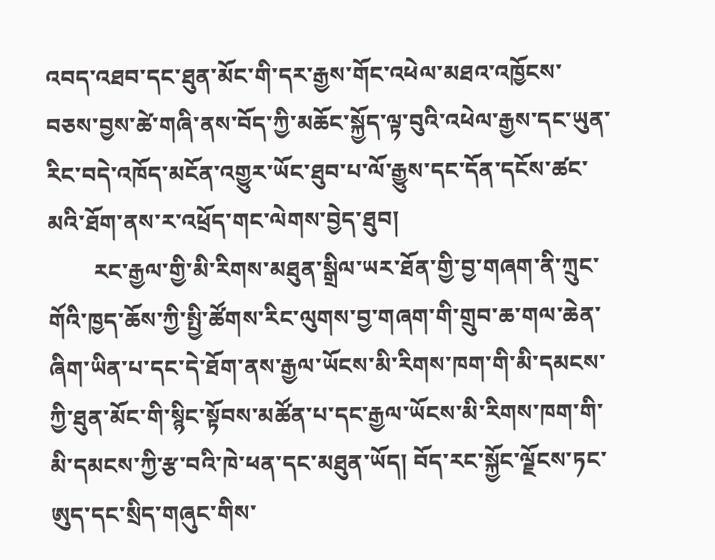འབད་འཐབ་དང་ཐུན་མོང་གི་དར་རྒྱས་གོང་འཕེལ་མཐའ་འཁྱོངས་བཅས་བྱས་ཚེ་གཞི་ནས་བོད་ཀྱི་མཆོང་སྐྱོད་ལྟ་བུའི་འཕེལ་རྒྱས་དང་ཡུན་རིང་བདེ་འཁོད་མངོན་འགྱུར་ཡོང་ཐུབ་པ་ལོ་རྒྱུས་དང་དོན་དངོས་ཚང་མའི་ཐོག་ནས་ར་འཕྲོད་གང་ལེགས་བྱེད་ཐུབ།
        རང་རྒྱལ་གྱི་མི་རིགས་མཐུན་སྒྲིལ་ཡར་ཐོན་གྱི་བྱ་གཞག་ནི་ཀྲུང་གོའི་ཁྱད་ཆོས་ཀྱི་སྤྱི་ཚོགས་རིང་ལུགས་བྱ་གཞག་གི་གྲུབ་ཆ་གལ་ཆེན་ཞིག་ཡིན་པ་དང་དེ་ཐོག་ནས་རྒྱལ་ཡོངས་མི་རིགས་ཁག་གི་མི་དམངས་ཀྱི་ཐུན་མོང་གི་སྙིང་སྟོབས་མཚོན་པ་དང་རྒྱལ་ཡོངས་མི་རིགས་ཁག་གི་མི་དམངས་ཀྱི་རྩ་བའི་ཁེ་ཕན་དང་མཐུན་ཡོད། བོད་རང་སྐྱོང་ལྗོངས་ཏང་ཨུད་དང་སྲིད་གཞུང་གིས་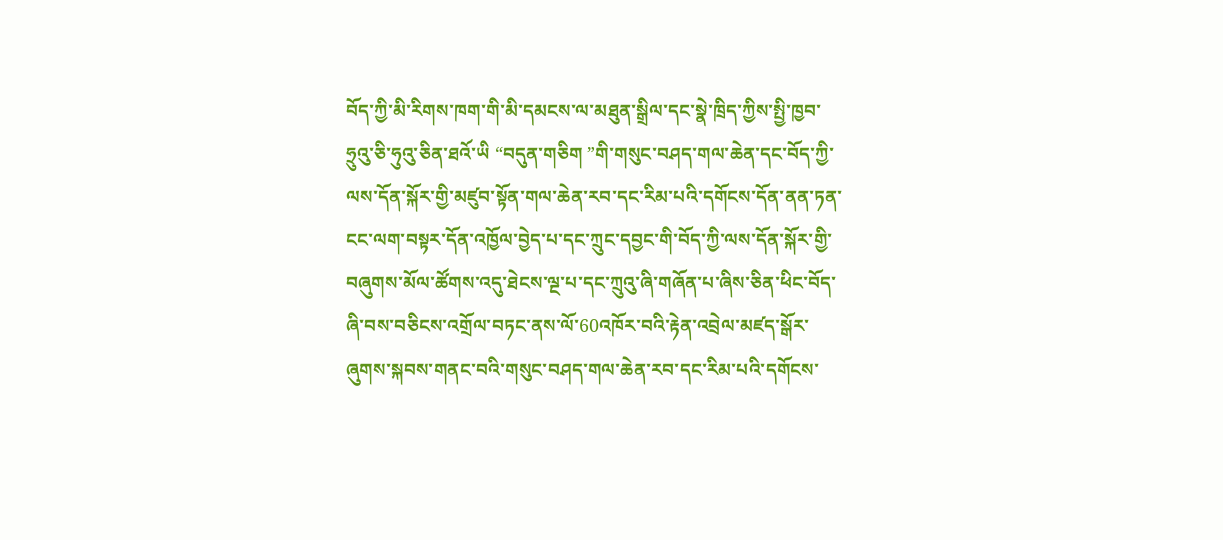བོད་ཀྱི་མི་རིགས་ཁག་གི་མི་དམངས་ལ་མཐུན་སྒྲིལ་དང་སྣེ་ཁྲིད་ཀྱིས་སྤྱི་ཁྱབ་ཧྲུའུ་ཅི་ཧུའུ་ཅིན་ཐའོ་ཡི “བདུན་གཅིག ”གི་གསུང་བཤད་གལ་ཆེན་དང་བོད་ཀྱི་ལས་དོན་སྐོར་གྱི་མཛུབ་སྟོན་གལ་ཆེན་རབ་དང་རིམ་པའི་དགོངས་དོན་ནན་ཏན་ངང་ལག་བསྟར་དོན་འཁྱོལ་བྱེད་པ་དང་ཀྲུང་དབྱང་གི་བོད་ཀྱི་ལས་དོན་སྐོར་གྱི་བཞུགས་མོལ་ཚོགས་འདུ་ཐེངས་ལྔ་པ་དང་ཀྲུའུ་ཞི་གཞོན་པ་ཞིས་ཅིན་ཕིང་བོད་ཞི་བས་བཅིངས་འགྲོལ་བཏང་ནས་ལོ་60འཁོར་བའི་རྟེན་འབྲེལ་མཛད་སྒོར་ཞུགས་སྐབས་གནང་བའི་གསུང་བཤད་གལ་ཆེན་རབ་དང་རིམ་པའི་དགོངས་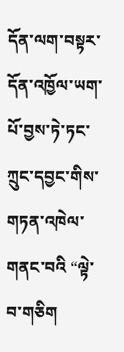དོན་ལག་བསྟར་དོན་འཁྱོལ་ཡག་པོ་བྱས་ཏེ་ཏང་ཀྲུང་དབྱང་གིས་གཏན་འཁེལ་གནང་བའི “ལྟེ་བ་གཅིག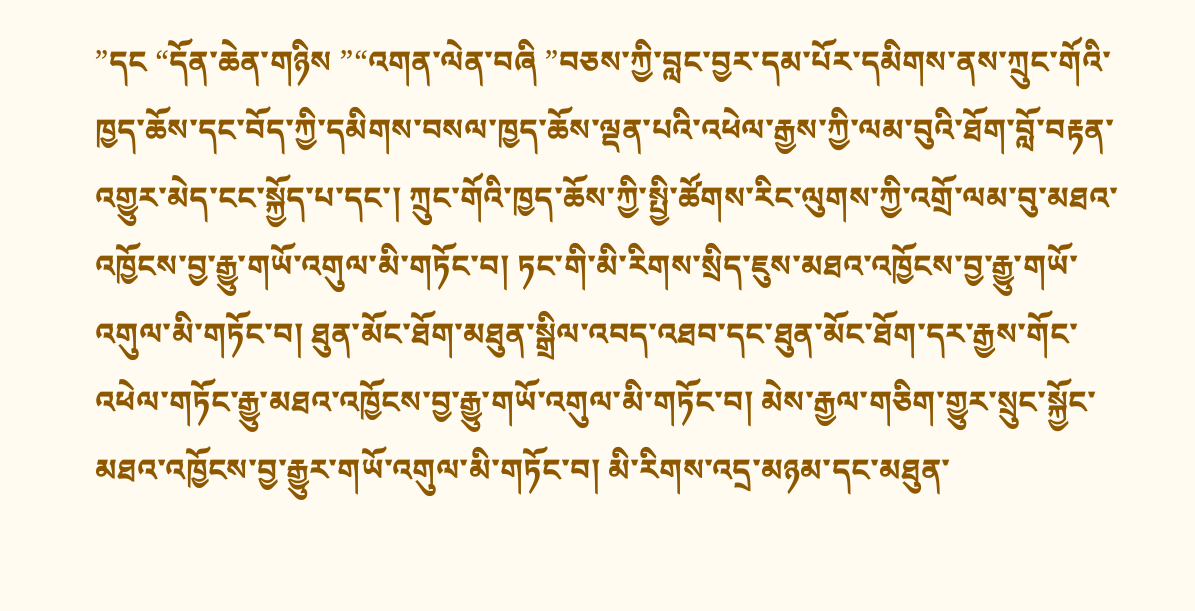”དང “དོན་ཆེན་གཉིས ”“འགན་ལེན་བཞི ”བཅས་ཀྱི་བླང་བྱར་དམ་པོར་དམིགས་ནས་ཀྲུང་གོའི་ཁྱད་ཆོས་དང་བོད་ཀྱི་དམིགས་བསལ་ཁྱད་ཆོས་ལྡན་པའི་འཕེལ་རྒྱས་ཀྱི་ལམ་བུའི་ཐོག་བློ་བརྟན་འགྱུར་མེད་ངང་སྐྱོད་པ་དང་། ཀྲུང་གོའི་ཁྱད་ཆོས་ཀྱི་སྤྱི་ཚོགས་རིང་ལུགས་ཀྱི་འགྲོ་ལམ་བུ་མཐའ་འཁྱོངས་བྱ་རྒྱུ་གཡོ་འགུལ་མི་གཏོང་བ། ཏང་གི་མི་རིགས་སྲིད་ཇུས་མཐའ་འཁྱོངས་བྱ་རྒྱུ་གཡོ་འགུལ་མི་གཏོང་བ། ཐུན་མོང་ཐོག་མཐུན་སྒྲིལ་འབད་འཐབ་དང་ཐུན་མོང་ཐོག་དར་རྒྱས་གོང་འཕེལ་གཏོང་རྒྱུ་མཐའ་འཁྱོངས་བྱ་རྒྱུ་གཡོ་འགུལ་མི་གཏོང་བ། མེས་རྒྱལ་གཅིག་གྱུར་སྲུང་སྐྱོང་མཐའ་འཁྱོངས་བྱ་རྒྱུར་གཡོ་འགུལ་མི་གཏོང་བ། མི་རིགས་འདྲ་མཉམ་དང་མཐུན་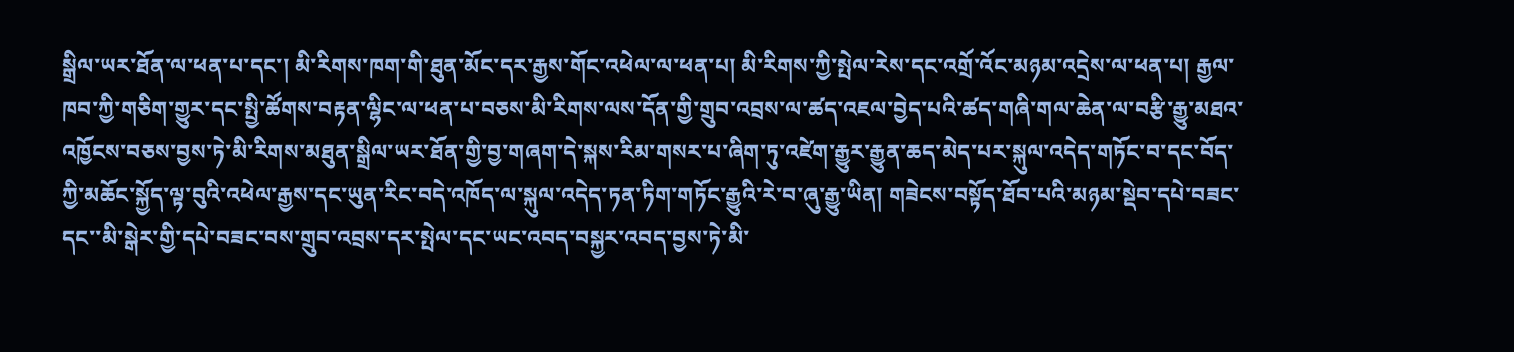སྒྲིལ་ཡར་ཐོན་ལ་ཕན་པ་དང་། མི་རིགས་ཁག་གི་ཐུན་མོང་དར་རྒྱས་གོང་འཕེལ་ལ་ཕན་པ། མི་རིགས་ཀྱི་སྤེལ་རེས་དང་འགྲོ་འོང་མཉམ་འདྲེས་ལ་ཕན་པ། རྒྱལ་ཁབ་ཀྱི་གཅིག་གྱུར་དང་སྤྱི་ཚོགས་བརྟན་ལྷིང་ལ་ཕན་པ་བཅས་མི་རིགས་ལས་དོན་གྱི་གྲུབ་འབྲས་ལ་ཚད་འཇལ་བྱེད་པའི་ཚད་གཞི་གལ་ཆེན་ལ་བརྩི་རྒྱུ་མཐའ་འཁྱོངས་བཅས་བྱས་ཏེ་མི་རིགས་མཐུན་སྒྲིལ་ཡར་ཐོན་གྱི་བྱ་གཞག་དེ་སྐས་རིམ་གསར་པ་ཞིག་ཏུ་འཛེག་རྒྱུར་རྒྱུན་ཆད་མེད་པར་སྐུལ་འདེད་གཏོང་བ་དང་བོད་ཀྱི་མཆོང་སྐྱོད་ལྟ་བུའི་འཕེལ་རྒྱས་དང་ཡུན་རིང་བདེ་འཁོད་ལ་སྐུལ་འདེད་ཏན་ཏིག་གཏོང་རྒྱུའི་རེ་བ་ཞུ་རྒྱུ་ཡིན། གཟེངས་བསྟོད་ཐོབ་པའི་མཉམ་སྡེབ་དཔེ་བཟང་དང་་མི་སྒེར་གྱི་དཔེ་བཟང་བས་གྲུབ་འབྲས་དར་སྤེལ་དང་ཡང་འབད་བསྐྱར་འབད་བྱས་ཏེ་མི་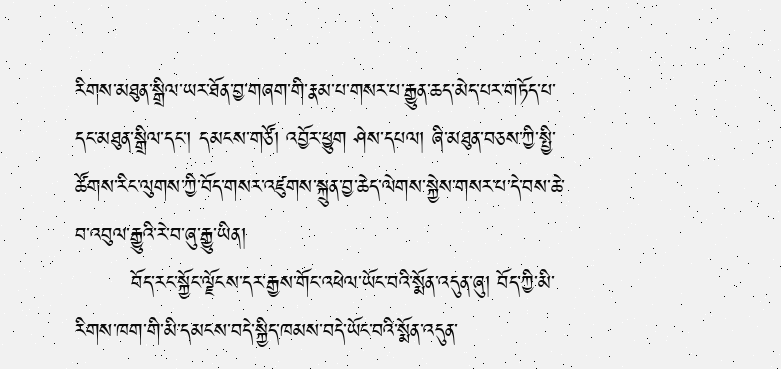རིགས་མཐུན་སྒྲིལ་ཡར་ཐོན་བྱ་གཞག་གི་རྣམ་པ་གསར་པ་རྒྱུན་ཆད་མེད་པར་གཏོད་པ་དང་མཐུན་སྒྲིལ་དང་། དམངས་གཙོ། འབྱོར་ཕྱུག ཤེས་དཔལ། ཞི་མཐུན་བཅས་ཀྱི་སྤྱི་ཚོགས་རིང་ལུགས་ཀྱི་བོད་གསར་འཛུགས་སྐྲུན་བྱ་ཆེད་ལེགས་སྐྱེས་གསར་པ་དེ་བས་ཆེ་བ་འབུལ་རྒྱུའི་རེ་བ་ཞུ་རྒྱུ་ཡིན།
        བོད་རང་སྐྱོང་ལྗོངས་དར་རྒྱས་གོང་འཕེལ་ཡོང་བའི་སྨོན་འདུན་ཞུ། བོད་ཀྱི་མི་རིགས་ཁག་གི་མི་དམངས་བདེ་སྐྱིད་ཁམས་བདེ་ཡོང་བའི་སྨོན་འདུན་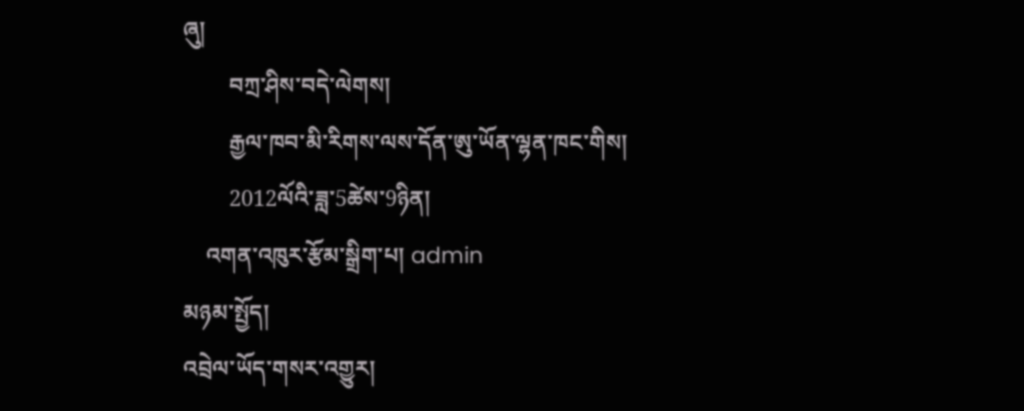ཞུ།
        བཀྲ་ཤིས་བདེ་ལེགས།
        རྒྱལ་ཁབ་མི་རིགས་ལས་དོན་ཨུ་ཡོན་ལྷན་ཁང་གིས།
        2012ལོའི་ཟླ་5ཚེས་9ཉིན།
    འགན་འཁུར་རྩོམ་སྒྲིག་པ། admin
མཉམ་སྤྱོད།
འབྲེལ་ཡོད་གསར་འགྱུར།